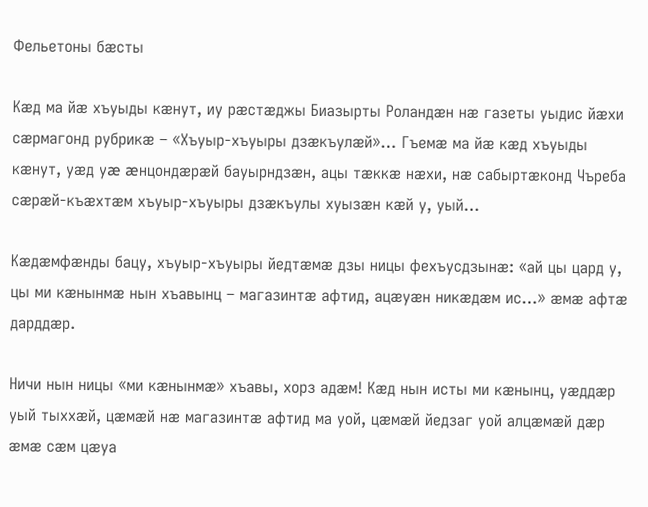Фельетоны бæсты

Кæд ма йæ хъуыды кæнут, иу рæстæджы Биазырты Роландæн нæ газеты уыдис йæхи сæрмагонд рубрикæ – «Хъуыр-хъуыры дзæкъулæй»… Гъемæ ма йæ кæд хъуыды кæнут, уæд уæ æнцондæрæй бауырндзæн, ацы тæккæ нæхи, нæ сабыртæконд Чъреба сæрæй-къæхтæм хъуыр-хъуыры дзæкъулы хуызæн кæй у, уый…

Кæдæмфæнды бацу, хъуыр-хъуыры йедтæмæ дзы ницы фехъусдзынæ: «ай цы цард у, цы ми кæнынмæ нын хъавынц – магазинтæ афтид, ацæуæн никæдæм ис…» æмæ афтæ дарддæр.

Ничи нын ницы «ми кæнынмæ» хъавы, хорз адæм! Кæд нын исты ми кæнынц, уæддæр уый тыххæй, цæмæй нæ магазинтæ афтид ма уой, цæмæй йедзаг уой алцæмæй дæр æмæ сæм цæуа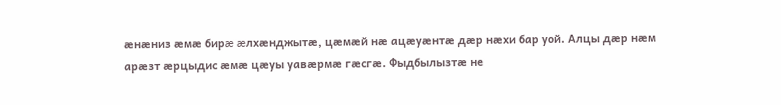æнæниз æмæ бирæ æлхæнджытæ, цæмæй нæ ацæуæнтæ дæр нæхи бар уой. Алцы дæр нæм арæзт æрцыдис æмæ цæуы уавæрмæ гæсгæ. Фыдбылызтæ не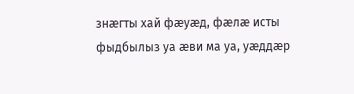знæгты хай фæуæд, фæлæ исты фыдбылыз уа æви ма уа, уæддæр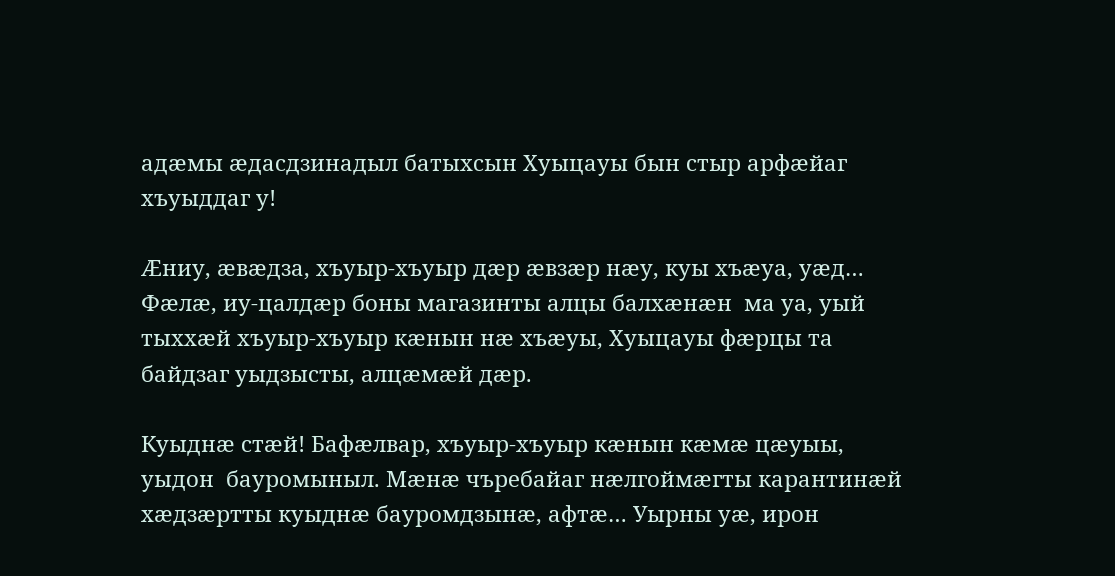адæмы æдасдзинадыл батыхсын Хуыцауы бын стыр арфæйаг хъуыддаг у!

Æниу, æвæдза, хъуыр-хъуыр дæр æвзæр нæу, куы хъæуа, уæд… Фæлæ, иу-цалдæр боны магазинты алцы балхæнæн  ма уа, уый тыххæй хъуыр-хъуыр кæнын нæ хъæуы, Хуыцауы фæрцы та байдзаг уыдзысты, алцæмæй дæр.

Куыднæ стæй! Бафæлвар, хъуыр-хъуыр кæнын кæмæ цæуыы, уыдон  бауромыныл. Мæнæ чъребайаг нæлгоймæгты карантинæй хæдзæртты куыднæ бауромдзынæ, афтæ… Уырны уæ, ирон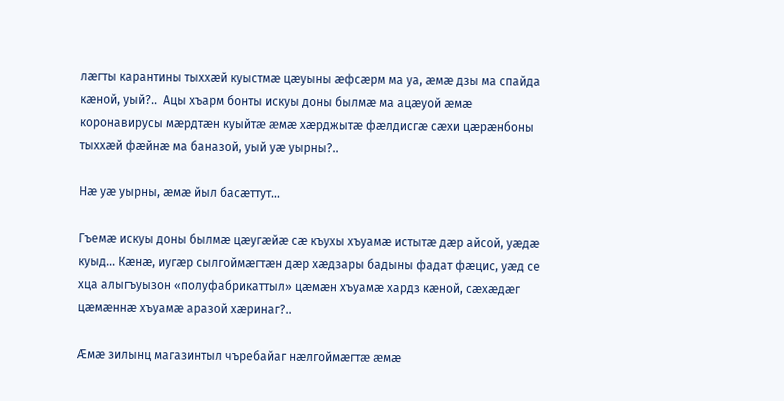лæгты карантины тыххæй куыстмæ цæуыны æфсæрм ма уа, æмæ дзы ма спайда кæной, уый?..  Ацы хъарм бонты искуы доны былмæ ма ацæуой æмæ коронавирусы мæрдтæн куыйтæ æмæ хæрджытæ фæлдисгæ сæхи цæрæнбоны тыххæй фæйнæ ма баназой, уый уæ уырны?..

Нæ уæ уырны, æмæ йыл басæттут…

Гъемæ искуы доны былмæ цæугæйæ сæ къухы хъуамæ истытæ дæр айсой, уæдæ куыд… Кæнæ, иугæр сылгоймæгтæн дæр хæдзары бадыны фадат фæцис, уæд се хца алыгъуызон «полуфабрикаттыл» цæмæн хъуамæ хардз кæной, сæхæдæг цæмæннæ хъуамæ аразой хæринаг?..

Æмæ зилынц магазинтыл чъребайаг нæлгоймæгтæ æмæ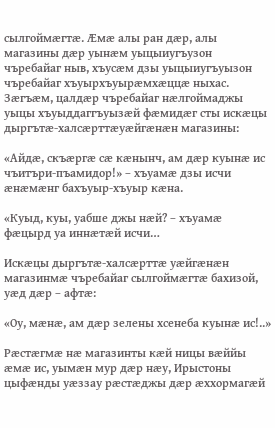сылгоймæгтæ. Æмæ алы ран дæр, алы магазины дæр уынæм уыцыиугъузон чъребайаг ныв, хъусæм дзы уыцыиугъуызон чъребайаг хъуырхъуырæмхæццæ ныхас. Зæгъæм, цалдæр чъребайаг нæлгоймаджы уыцы хъуыддаггъуызæй фæмидæг сты искæцы дыргътæ-халсæрттæуæйгæнæн магазины:

«Айдæ, скъæргæ сæ кæнынч, ам дæр куынæ ис чъитъри-пъамидор!» – хъуамæ дзы исчи æнæмæнг бахъуыр-хъуыр кæна.

«Куыд, куы, уабше джы нæй? – хъуамæ фæцырд уа иннæтæй исчи…

Искæцы дыргътæ-халсæрттæ уæйгæнæн магазинмæ чъребайаг сылгоймæгтæ бахизой, уæд дæр – афтæ:

«Оу, мæнæ, ам дæр зелены хсенеба куынæ ис!..»

Рæстæгмæ нæ магазинты кæй ницы вæййы æмæ ис, уымæн мур дæр нæу, Ирыстоны цыфæнды уæззау рæстæджы дæр æххормагæй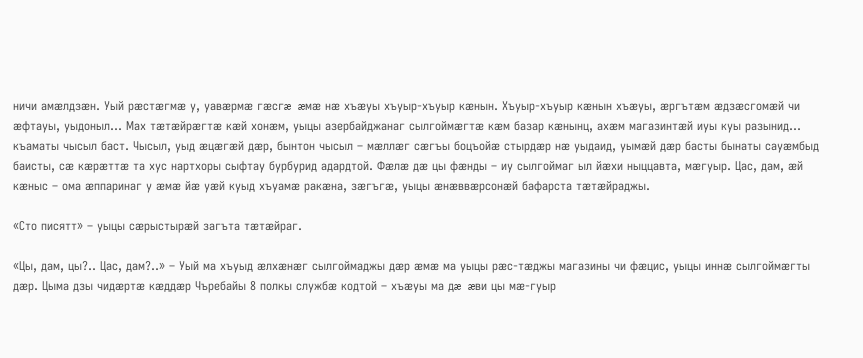ничи амæлдзæн. Уый рæстæгмæ у, уавæрмæ гæсгæ æмæ нæ хъæуы хъуыр-хъуыр кæнын. Хъуыр-хъуыр кæнын хъæуы, æргътæм æдзæсгомæй чи æфтауы, уыдоныл… Мах тæтæйрæгтæ кæй хонæм, уыцы азербайджанаг сылгоймæгтæ кæм базар кæнынц, ахæм магазинтæй иуы куы разынид… къаматы чысыл баст. Чысыл, уыд æцæгæй дæр, бынтон чысыл – мæллæг сæгъы боцъойæ стырдæр нæ уыдаид, уымæй дæр басты бынаты сауæмбыд баисты, сæ кæрæттæ та хус нартхоры сыфтау бурбурид адардтой. Фæлæ дæ цы фæнды – иу сылгоймаг ыл йæхи ныццавта, мæгуыр. Цас, дам, æй кæныс – ома æппаринаг у æмæ йæ уæй куыд хъуамæ ракæна, зæгъгæ, уыцы æнæввæрсонæй бафарста тæтæйраджы.

«Сто писятт» – уыцы сæрыстырæй загъта тæтæйраг.

«Цы, дам, цы?.. Цас, дам?..» – Уый ма хъуыд æлхæнæг сылгоймаджы дæр æмæ ма уыцы рæс-тæджы магазины чи фæцис, уыцы иннæ сылгоймæгты дæр. Цыма дзы чидæртæ кæддæр Чъребайы 8 полкы службæ кодтой – хъæуы ма дæ æви цы мæ-гуыр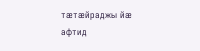тæтæйраджы йæ афтид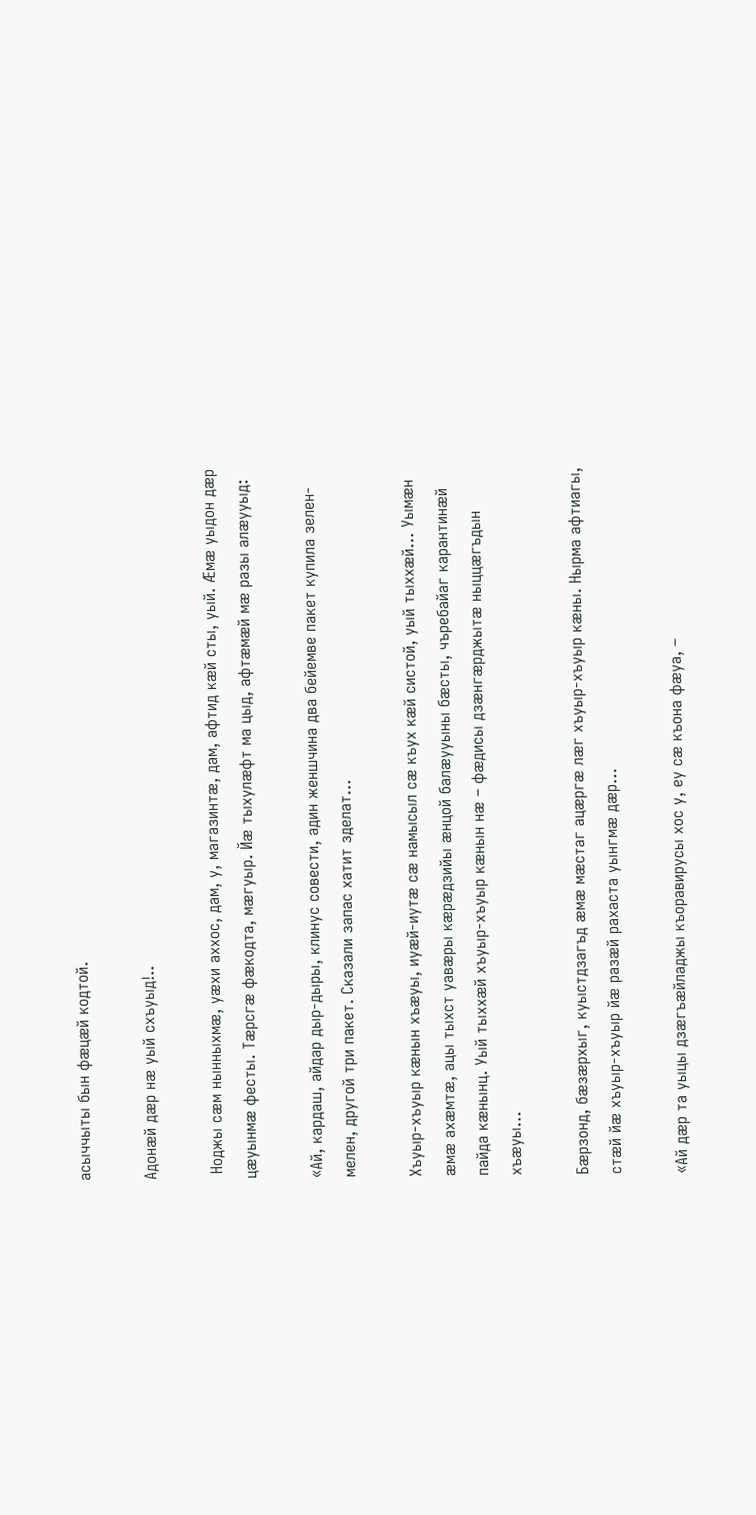асыччыты бын фæцæй кодтой.

Адонæй дæр нæ уый схъуыд!..

 Ноджы сæм нынныхмæ, уæхи аххос, дам, у, магазинтæ, дам, афтид кæй сты, уый. Æмæ уыдон дæр цæуынмæ фесты. Тæрсгæ фæкодта, мæгуыр. Йæ тыхулæфт ма цыд, афтæмæй мæ разы алæууыд:

«Ай, кардаш, айдар дыр-дыры, клинус совести, адин женшчина два бейемве пакет купила зелен-мелен, другой три пакет. Сказали запас хатит зделат…

Хъуыр-хъуыр кæнын хъæуы, иуæй-иутæ сæ намысыл сæ къух кæй систой, уый тыххæй… Уымæн æмæ ахæмтæ, ацы тыхст уавæры кæрæдзийы æнцой балæууыны бæсты, чъребайаг карантинæй пайда кæнынц. Уый тыххæй хъуыр-хъуыр кæнын нæ – фæдисы дзæнгæрджытæ ныццæгъдын хъæуы…

Бæрзонд, бæзæрхыг, куыстдзагъд æмæ мæстаг ацæргæ лæг хъуыр-хъуыр кæны. Нырма афтиагы, стæй йæ хъуыр-хъуыр йæ разæй рахаста уынгмæ дæр…

«Ай дæр та уыцы дзæгъæйладжы къоравирусы хос у, еу сæ къона фæуа, –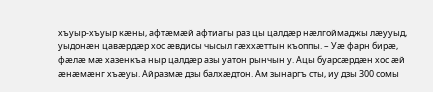хъуыр-хъуыр кæны, афтæмæй афтиагы раз цы цалдæр нæлгоймаджы лæууыд, уыдонæн цавæрдæр хос æвдисы чысыл гæххæттын къоппы. – Уæ фарн бирæ, фæлæ мæ хазенкъа ныр цалдæр азы уатон рынчын у. Ацы буарсæрдæн хос æй æнæмæнг хъæуы. Айразмæ дзы балхæдтон. Ам зынаргъ сты, иу дзы 300 сомы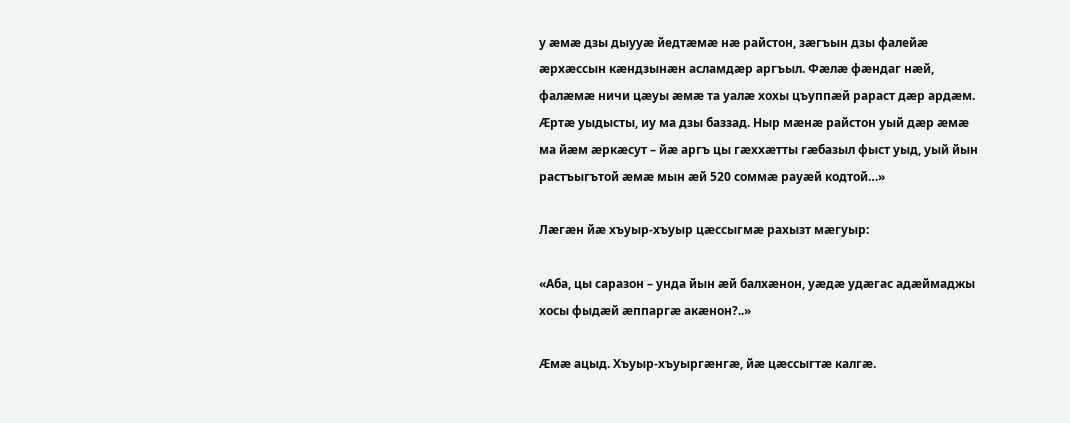у æмæ дзы дыууæ йедтæмæ нæ райстон, зæгъын дзы фалейæ æрхæссын кæндзынæн асламдæр аргъыл. Фæлæ фæндаг нæй, фалæмæ ничи цæуы æмæ та уалæ хохы цъуппæй рараст дæр ардæм. Æртæ уыдысты, иу ма дзы баззад. Ныр мæнæ райстон уый дæр æмæ ма йæм æркæсут – йæ аргъ цы гæххæтты гæбазыл фыст уыд, уый йын растъыгътой æмæ мын æй 520 соммæ рауæй кодтой…»

Лæгæн йæ хъуыр-хъуыр цæссыгмæ рахызт мæгуыр:

«Аба, цы саразон – унда йын æй балхæнон, уæдæ удæгас адæймаджы хосы фыдæй æппаргæ акæнон?..»

Æмæ ацыд. Хъуыр-хъуыргæнгæ, йæ цæссыгтæ калгæ.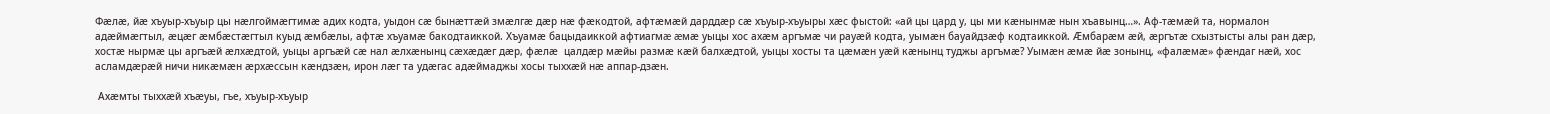Фæлæ, йæ хъуыр-хъуыр цы нæлгоймæгтимæ адих кодта, уыдон сæ бынæттæй змæлгæ дæр нæ фæкодтой, афтæмæй дарддæр сæ хъуыр-хъуыры хæс фыстой: «ай цы цард у, цы ми кæнынмæ нын хъавынц…». Аф-тæмæй та, нормалон адæймæгтыл, æцæг æмбæстæгтыл куыд æмбæлы, афтæ хъуамæ бакодтаиккой. Хъуамæ бацыдаиккой афтиагмæ æмæ уыцы хос ахæм аргъмæ чи рауæй кодта, уымæн бауайдзæф кодтаиккой. Æмбарæм æй, æргътæ схызтысты алы ран дæр, хостæ нырмæ цы аргъæй æлхæдтой, уыцы аргъæй сæ нал æлхæнынц сæхæдæг дæр, фæлæ  цалдæр мæйы размæ кæй балхæдтой, уыцы хосты та цæмæн уæй кæнынц туджы аргъмæ? Уымæн æмæ йæ зонынц, «фалæмæ» фæндаг нæй, хос асламдæрæй ничи никæмæн æрхæссын кæндзæн, ирон лæг та удæгас адæймаджы хосы тыххæй нæ аппар-дзæн.

 Ахæмты тыххæй хъæуы, гъе, хъуыр-хъуыр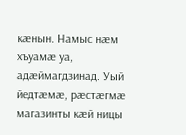кæнын. Намыс нæм хъуамæ уа, адæймагдзинад. Уый йедтæмæ, рæстæгмæ магазинты кæй ницы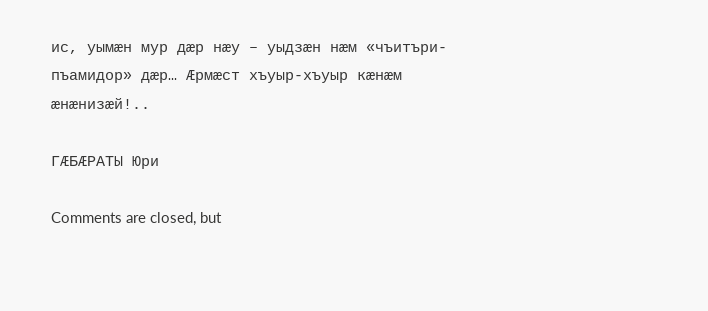ис, уымæн мур дæр нæу – уыдзæн нæм «чъитъри-пъамидор» дæр… Æрмæст хъуыр-хъуыр кæнæм æнæнизæй!..

ГÆБÆРАТЫ Юри

Comments are closed, but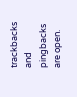trackbacks and pingbacks are open.